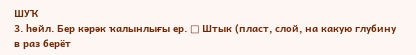ШУҠ
3. һөйл. Бер кәрәк ҡалынлығы ер. □ Штык (пласт, слой, на какую глубину в раз берёт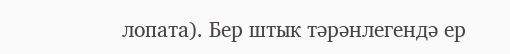лопата). Бер штык тәрәнлегендә ер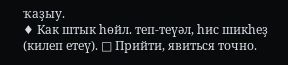ҡаҙыу.
♦ Как штык һөйл. теп-теүәл, һис шикһеҙ (килеп етеү). □ Прийти, явиться точно.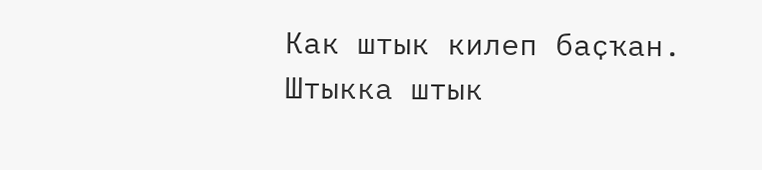Как штык килеп баҫҡан. Штыкка штык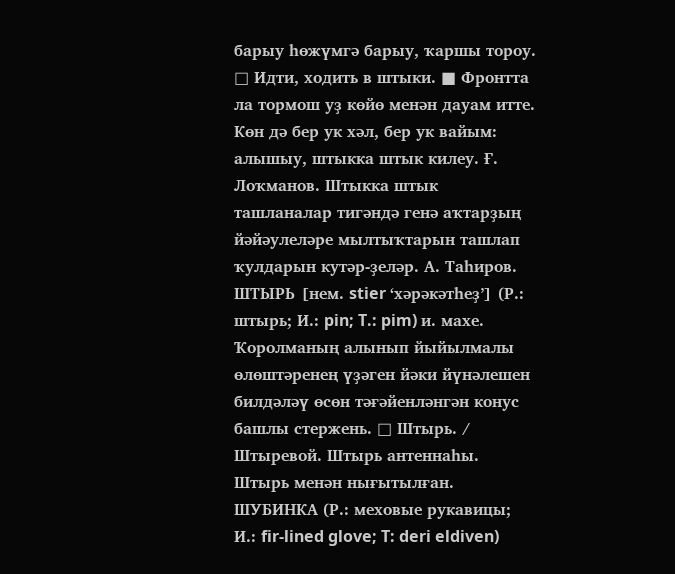барыу һөжүмгә барыу, ҡаршы тороу. □ Идти, ходить в штыки. ■ Фронтта ла тормош уҙ көйө менән дауам итте. Көн дә бер ук хәл, бер ук вайым: алышыу, штыкка штык килеу. Ғ. Лоҡманов. Штыкка штык ташланалар тигәндә генә аҡтарҙың йәйәулеләре мылтыҡтарын ташлап ҡулдарын кутәр-ҙеләр. А. Таһиров.
ШТЫРЬ [нем. stier ‘хәрәкәтһеҙ’] (Р.: штырь; И.: pin; T.: pim) и. махе.
Ҡоролманың алынып йыйылмалы өлөштәренең үҙәген йәки йүнәлешен билдәләү өсөн тәғәйенләнгән конус башлы стержень. □ Штырь. / Штыревой. Штырь антеннаһы. Штырь менән нығытылған.
ШУБИНКА (Р.: меховые рукавицы; И.: fir-lined glove; T: deri eldiven)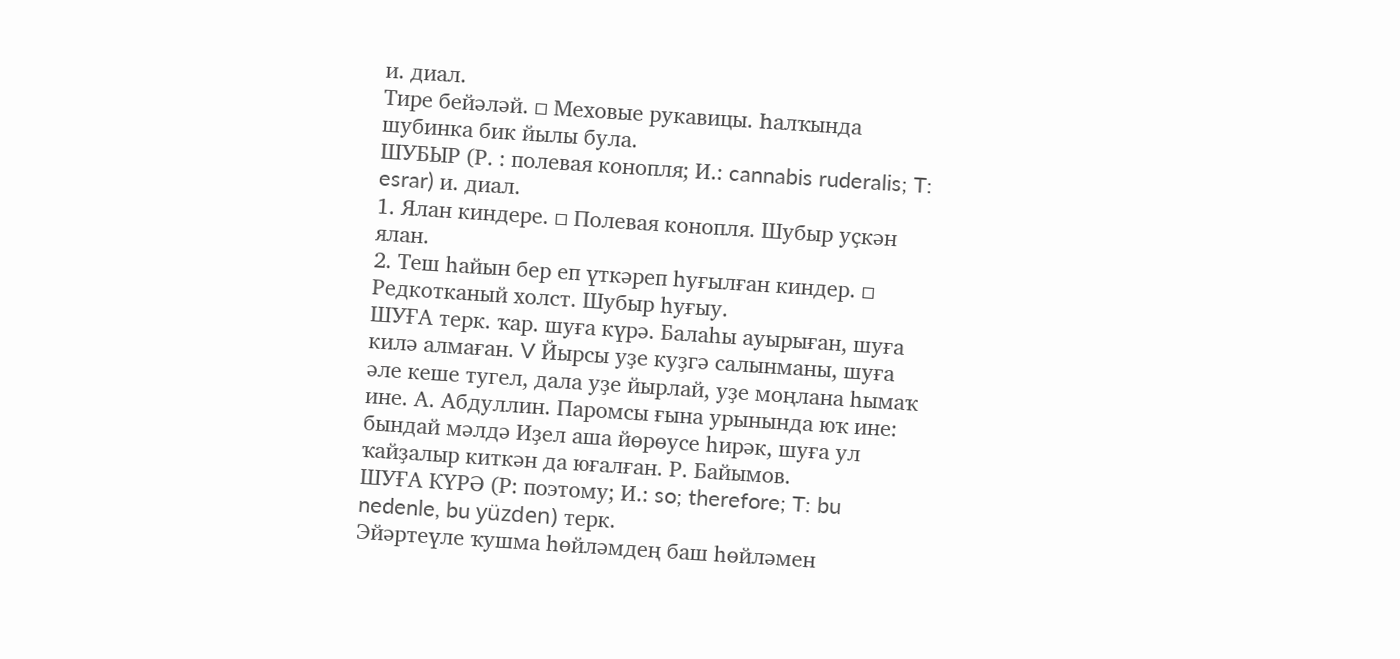и. диал.
Тире бейәләй. □ Меховые рукавицы. Һалҡында шубинка бик йылы була.
ШУБЫР (Р. : полевая конопля; И.: cannabis ruderalis; T: esrar) и. диал.
1. Ялан киндере. □ Полевая конопля. Шубыр уҫкән ялан.
2. Теш һайын бер еп үткәреп һуғылған киндер. □ Редкотканый холст. Шубыр һуғыу.
ШУҒА терк. ҡар. шуға күрә. Балаһы ауырыған, шуға килә алмаған. V Йырсы уҙе куҙгә салынманы, шуға әле кеше тугел, дала уҙе йырлай, уҙе моңлана һымаҡ ине. А. Абдуллин. Паромсы ғына урынында юҡ ине: бындай мәлдә Иҙел аша йөрөусе һирәк, шуға ул ҡайҙалыр киткән да юғалған. Р. Байымов.
ШУҒА КҮРӘ (Р: поэтому; И.: so; therefore; T: bu nedenle, bu yüzden) терк.
Эйәртеүле ҡушма һөйләмдең баш һөйләмен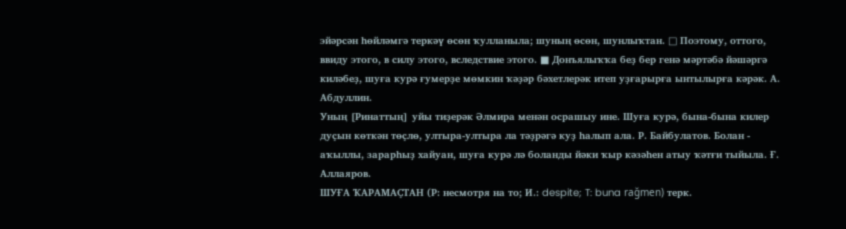эйәрсән һөйләмгә теркәү өсөн ҡулланыла; шуның өсөн, шунлыҡтан. □ Поэтому, оттого, ввиду этого, в силу этого, вследствие этого. ■ Донъялыҡҡа беҙ бер генә мәртәбә йәшәргә киләбеҙ, шуға курә ғумерҙе мөмкин ҡәҙәр бәхетлерәк итеп уҙғарырға ынтылырға кәрәк. А. Абдуллин.
Уның [Ринаттың] уйы тиҙерәк Әлмира менән осрашыу ине. Шуға курә, бына-бына килер дуҫын көткән төҫлө, ултыра-ултыра ла тәҙрәгә куҙ һалып ала. Р. Байбулатов. Болан - аҡыллы, зарарһыҙ хайуан, шуға курә лә боланды йәки ҡыр кәзәһен атыу ҡәтғи тыйыла. Ғ. Аллаяров.
ШУҒА ҠАРАМАҪТАН (Р: несмотря на то; И.: despite; T: buna rağmen) терк.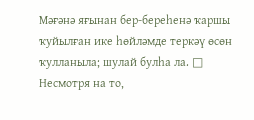Мәғәнә яғынан бер-береһенә ҡаршы ҡуйылған ике һөйләмде теркәү өсөн ҡулланыла; шулай булһа ла. □ Несмотря на то,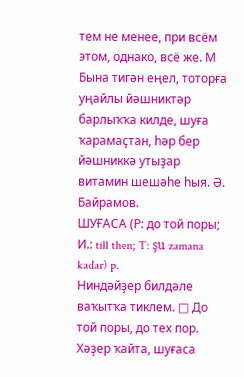тем не менее, при всём этом, однако, всё же. М Бына тигән еңел, тоторға уңайлы йәшниктәр барлыҡҡа килде, шуға ҡарамаҫтан, һәр бер йәшниккә утыҙар витамин шешәһе һыя. Ә. Байрамов.
ШУҒАСА (Р: до той поры; И.: till then; T: şu zamana kadar) p.
Ниндәйҙер билдәле ваҡытҡа тиклем. □ До той поры, до тех пор. Хәҙер ҡайта, шуғаса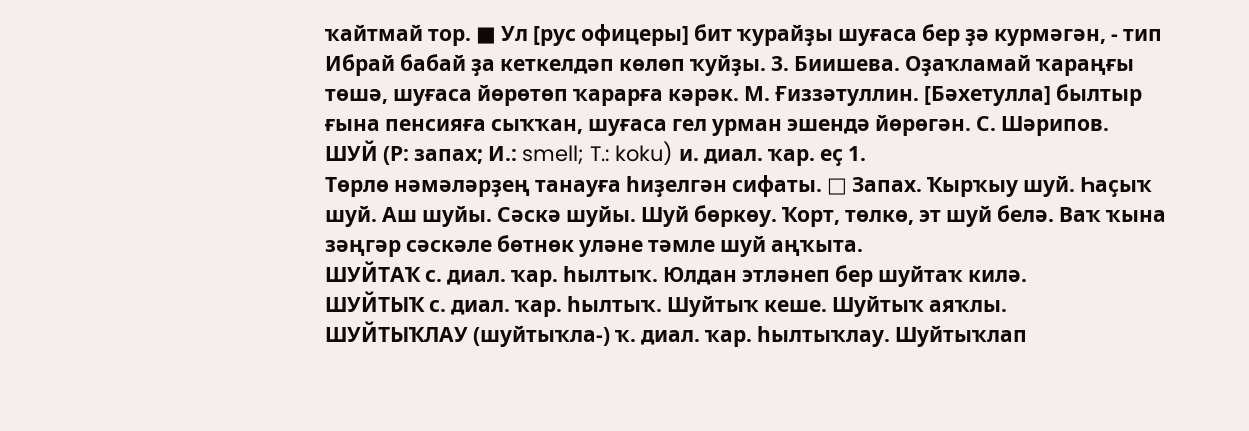ҡайтмай тор. ■ Ул [рус офицеры] бит ҡурайҙы шуғаса бер ҙә курмәгән, - тип Ибрай бабай ҙа кеткелдәп көлөп ҡуйҙы. 3. Биишева. Оҙаҡламай ҡараңғы төшә, шуғаса йөрөтөп ҡарарға кәрәк. М. Ғиззәтуллин. [Бәхетулла] былтыр ғына пенсияға сыҡҡан, шуғаса гел урман эшендә йөрөгән. С. Шәрипов.
ШУЙ (Р: запах; И.: smell; T.: koku) и. диал. ҡар. еҫ 1.
Төрлө нәмәләрҙең танауға һиҙелгән сифаты. □ Запах. Ҡырҡыу шуй. Һаҫыҡ шуй. Аш шуйы. Сәскә шуйы. Шуй бөркөу. Ҡорт, төлкө, эт шуй белә. Ваҡ ҡына зәңгәр сәскәле бөтнөк уләне тәмле шуй аңҡыта.
ШУЙТАҠ с. диал. ҡар. һылтыҡ. Юлдан этләнеп бер шуйтаҡ килә.
ШУЙТЫҠ с. диал. ҡар. һылтыҡ. Шуйтыҡ кеше. Шуйтыҡ аяҡлы.
ШУЙТЫҠЛАУ (шуйтыҡла-) ҡ. диал. ҡар. һылтыҡлау. Шуйтыҡлап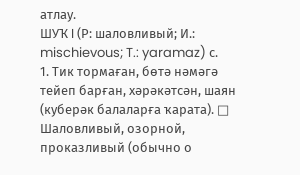атлау.
ШУҠ I (Р: шаловливый; И.: mischievous; T.: yaramaz) с.
1. Тик тормаған, бөтә нәмәгә тейеп барған, хәрәкәтсән, шаян (куберәк балаларға ҡарата). □ Шаловливый, озорной, проказливый (обычно о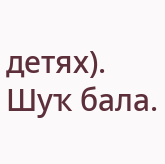детях). Шуҡ бала.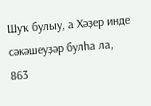Шуҡ булыу, а Хәҙер инде сәкәшеуҙәр булһа ла,
863